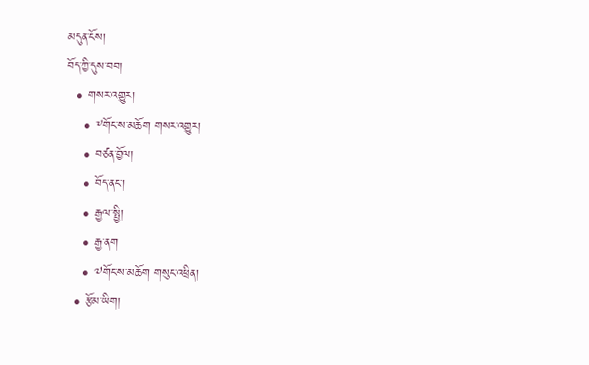མདུན་ངོས།
བོད་ཀྱི་དུས་བབ།
  • གསར་འགྱུར།
    • ༸གོང་ས་མཆོག གསར་འགྱུར།
    • བཙན་བྱོལ།
    • བོད་ནང་།
    • རྒྱལ་སྤྱི།
    • རྒྱ་ནག
    • ༧གོང་ས་མཆོག གསུང་འཕྲིན།
  • རྩོམ་ཡིག།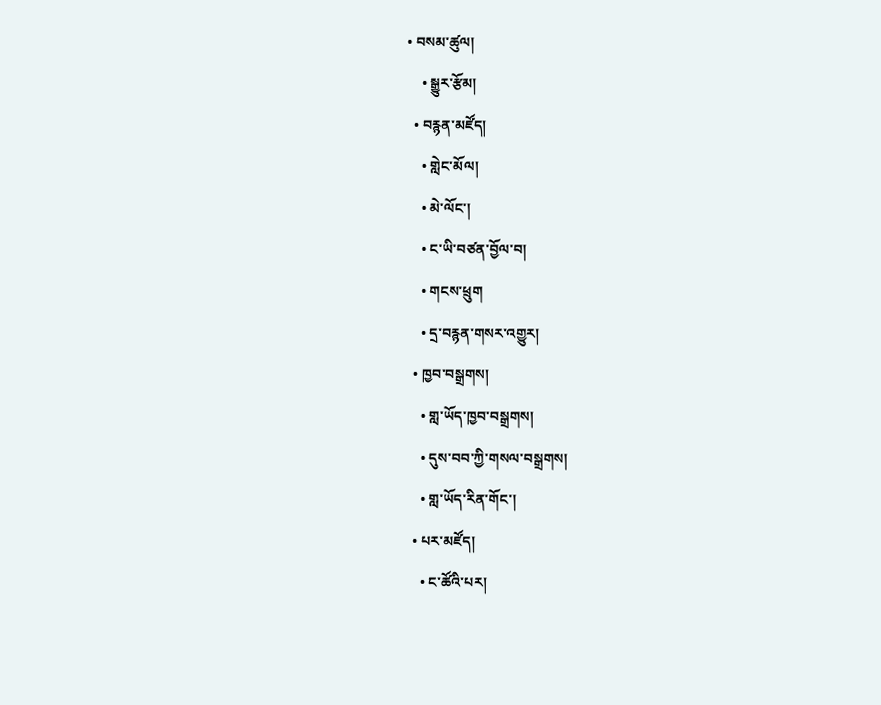• བསམ་ཚུལ།
    • སྒྱུར་རྩོམ།
  • བརྙན་མཛོད།
    • གླེང་མོལ།
    • མེ་ལོང་།
    • ང་ཡི་བཙན་བྱོལ་བ།
    • གངས་ཕྲུག
    • དྲ་བརྙན་གསར་འགྱུར།
  • ཁྱབ་བསྒྲགས།
    • གླ་ཡོད་ཁྱབ་བསྒྲགས།
    • དུས་བབ་ཀྱི་གསལ་བསྒྲགས།
    • གླ་ཡོད་རིན་གོང་།
  • པར་མཛོད།
    • ང་ཚོའི་པར།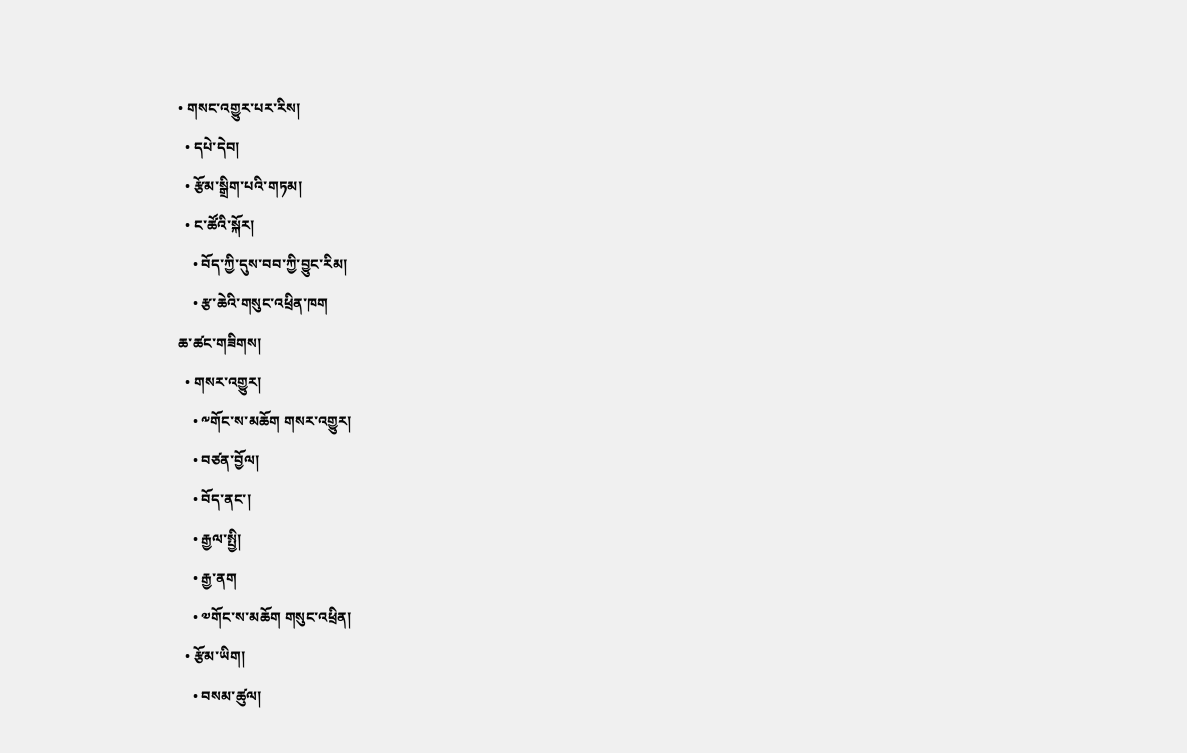• གསང་འགྱུར་པར་རིས།
  • དཔེ་དེབ།
  • རྩོམ་སྒྲིག་པའི་གཏམ།
  • ང་ཚོའི་སྐོར།
    • བོད་ཀྱི་དུས་བབ་ཀྱི་བྱུང་རིམ།
    • རྩ་ཆེའི་གསུང་འཕྲིན་ཁག
ཆ་ཚང་གཟིགས།
  • གསར་འགྱུར།
    • ༸གོང་ས་མཆོག གསར་འགྱུར།
    • བཙན་བྱོལ།
    • བོད་ནང་།
    • རྒྱལ་སྤྱི།
    • རྒྱ་ནག
    • ༧གོང་ས་མཆོག གསུང་འཕྲིན།
  • རྩོམ་ཡིག།
    • བསམ་ཚུལ།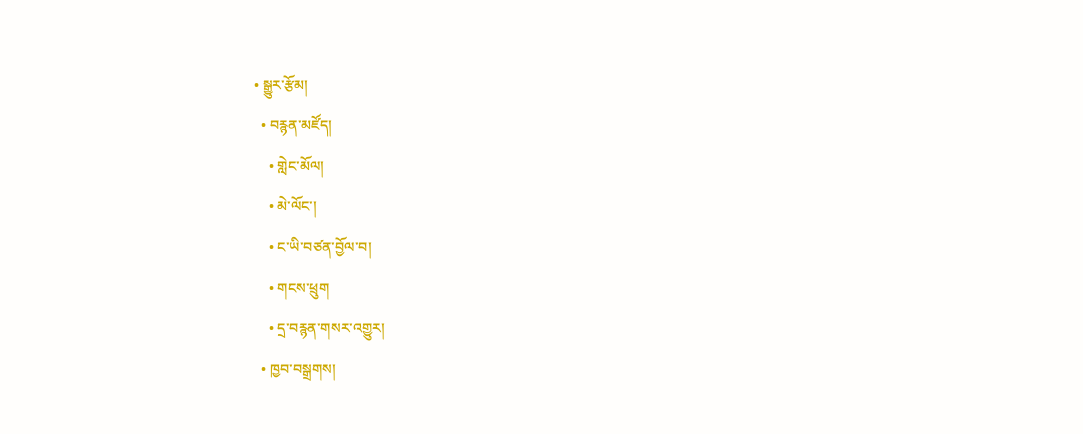• སྒྱུར་རྩོམ།
  • བརྙན་མཛོད།
    • གླེང་མོལ།
    • མེ་ལོང་།
    • ང་ཡི་བཙན་བྱོལ་བ།
    • གངས་ཕྲུག
    • དྲ་བརྙན་གསར་འགྱུར།
  • ཁྱབ་བསྒྲགས།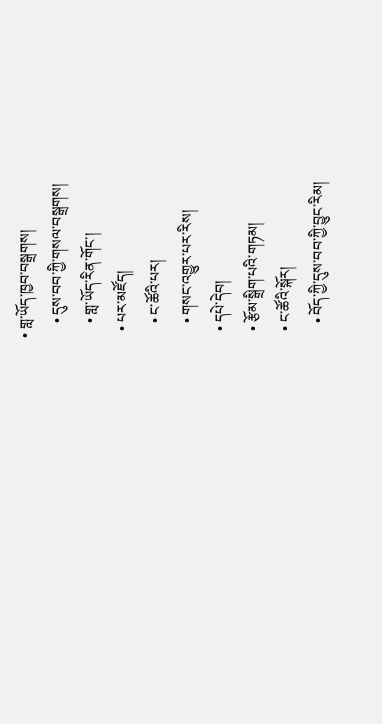• གླ་ཡོད་ཁྱབ་བསྒྲགས།
    • དུས་བབ་ཀྱི་གསལ་བསྒྲགས།
    • གླ་ཡོད་རིན་གོང་།
  • པར་མཛོད།
    • ང་ཚོའི་པར།
    • གསང་འགྱུར་པར་རིས།
  • དཔེ་དེབ།
  • རྩོམ་སྒྲིག་པའི་གཏམ།
  • ང་ཚོའི་སྐོར།
    • བོད་ཀྱི་དུས་བབ་ཀྱི་བྱུང་རིམ།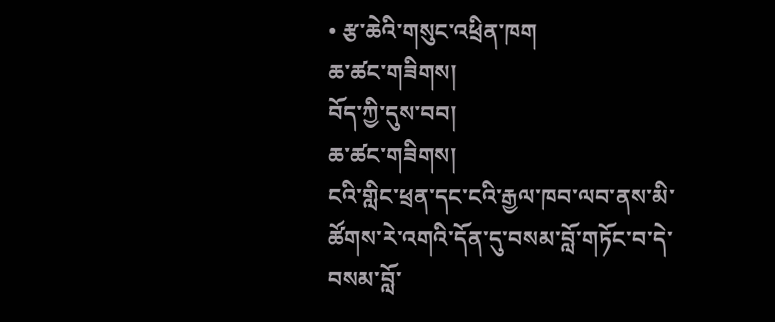• རྩ་ཆེའི་གསུང་འཕྲིན་ཁག
ཆ་ཚང་གཟིགས།
བོད་ཀྱི་དུས་བབ།
ཆ་ཚང་གཟིགས།
ངའི་གླིང་ཕྲན་དང་ངའི་རྒྱལ་ཁབ་ལབ་ནས་མི་ཚོགས་རེ་འགའི་དོན་དུ་བསམ་བློ་གཏོང་བ་དེ་བསམ་བློ་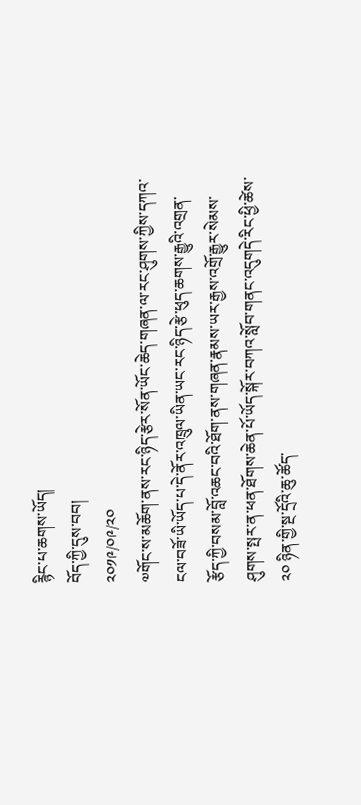རྙིང་པ་ཆགས་ཡོད།
བོད་ཀྱི་དུས་བབ།
༢༠༡༩/༠༩/༢༠
༧གོང་ས་མཆོག་ནས་རང་ཉིད་རྩེར་སོན་ཡོང་ཆེད་གཞན་ལ་རང་ཤུགས་ཀྱིས་དཀའ་ངལ་བཟོ་ཡི་ཡོད་པ་དེ་ནོར་འཁྲུལ་ཡིན་ཡང་རང་ཉིད་རྩེ་ཕུད་ཆགས་རྒྱུའི་འགྲན་རྩོད་ཀྱི་བསམ་བློ་འཆང་བའི་ཐོག་ནས་གཞན་རྣམས་ཡར་རྒྱས་འགྲོ་རྒྱུར་སེམས་ཤུགས་སྤར་ན་ཕན་ཐོགས་ཆེན་པོ་ཡོད་སྐོར་བཀའ་སློབ་གནང་འདུགདེ་རིང་ཕྱི་ཚེས་ ༢༠ ཉིན་གྱི་སྔ་དྲོའི་ཆུ་ཚོད་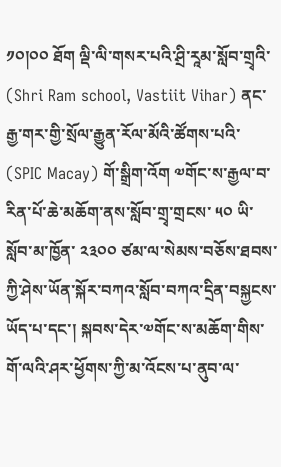༡༠།༠༠ ཐོག ལྡི་ལི་གསར་པའི་ཤྲི་རཱམ་སློབ་གྲྭའི་ (Shri Ram school, Vastiit Vihar) ནང་རྒྱ་གར་གྱི་སྲོལ་རྒྱུན་རོལ་མོའི་ཚོགས་པའི་ (SPIC Macay) གོ་སྒྲིག་འོག ༧གོང་ས་རྒྱལ་བ་རིན་པོ་ཆེ་མཆོག་ནས་སློབ་གྲྭ་གྲངས་ ༥༠ ཡི་སློབ་མ་ཁྱོན་ ༢༣༠༠ ཙམ་ལ་སེམས་བཅོས་ཐབས་ཀྱི་ཤེས་ཡོན་སྐོར་བཀའ་སློབ་བཀའ་དྲིན་བསྐྱངས་ཡོད་པ་དང་། སྐབས་དེར་༧གོང་ས་མཆོག་གིས་གོ་ལའི་ཤར་ཕྱོགས་ཀྱི་མ་འོངས་པ་ནུབ་ལ་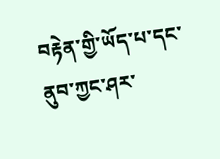བརྟེན་གྱི་ཡོད་པ་དང་ནུབ་ཀྱང་ཤར་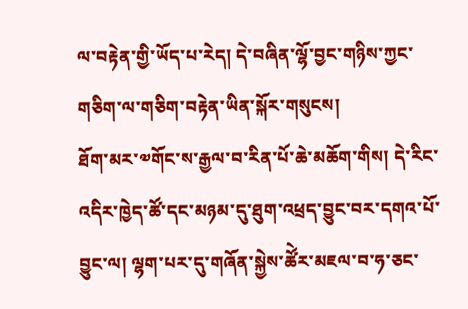ལ་བརྟེན་གྱི་ཡོད་པ་རེད། དེ་བཞིན་ལྷོ་བྱང་གཉིས་ཀྱང་གཅིག་ལ་གཅིག་བརྟེན་ཡིན་སྐོར་གསུངས།
ཐོག་མར་༧གོང་ས་རྒྱལ་བ་རིན་པོ་ཆེ་མཆོག་གིས། དེ་རིང་འདིར་ཁྱེད་ཚོ་དང་མཉམ་དུ་ཐུག་འཕྲད་བྱུང་བར་དགའ་པོ་བྱུང་ལ། ལྷག་པར་དུ་གཞོན་སྐྱེས་ཚོེར་མཇལ་བ་ཧ་ཅང་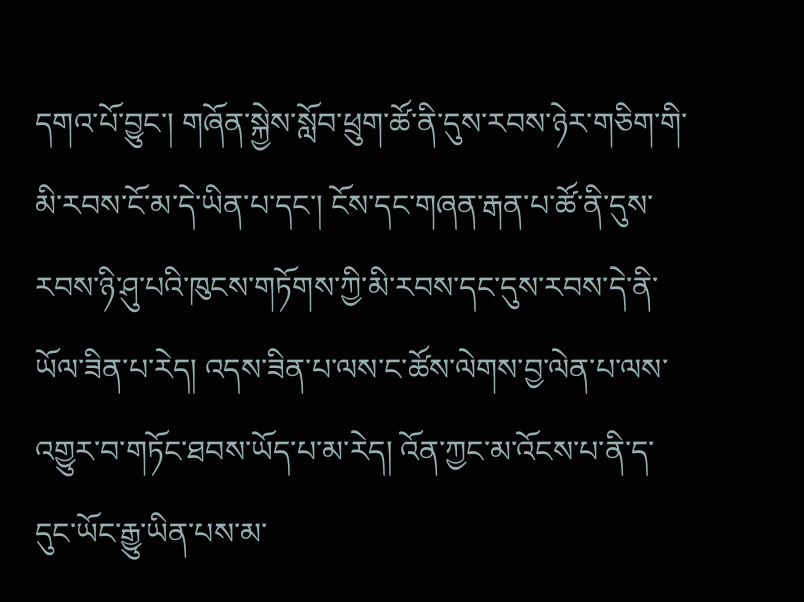དགའ་པོ་བྱུང་། གཞོན་སྐྱེས་སློབ་ཕྲུག་ཚོ་ནི་དུས་རབས་ཉེར་གཅིག་གི་མི་རབས་ངོ་མ་དེ་ཡིན་པ་དང་། ངོས་དང་གཞན་རྒན་པ་ཚོ་ནི་དུས་རབས་ཉི་ཤུ་པའི་ཁུངས་གཏོགས་ཀྱི་མི་རབས་དང་དུས་རབས་དེ་ནི་ཡོལ་ཟིན་པ་རེད། འདས་ཟིན་པ་ལས་ང་ཚོས་ལེགས་བྱ་ལེན་པ་ལས་འགྱུར་བ་གཏོང་ཐབས་ཡོད་པ་མ་རེད། འོན་ཀྱང་མ་འོངས་པ་ནི་ད་དུང་ཡོང་རྒྱུ་ཡིན་པས་མ་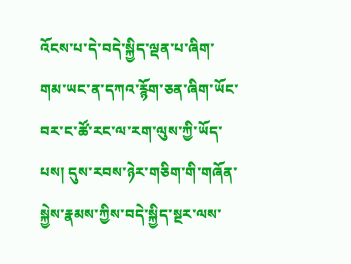འོངས་པ་དེ་བདེ་སྐྱིད་ལྡན་པ་ཞིག་གམ་ཡང་ན་དཀའ་རྙོག་ཅན་ཞིག་ཡོང་བར་ང་ཚོ་རང་ལ་རག་ལུས་ཀྱི་ཡོད་པས། དུས་རབས་ཉེར་གཅིག་གི་གཞོན་སྐྱེས་རྣམས་ཀྱིས་བདེ་སྐྱིད་སྔར་ལས་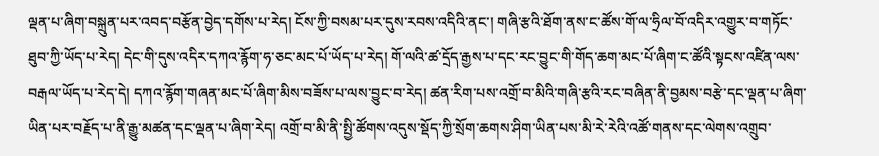ལྡན་པ་ཞིག་བསྐྲུན་པར་འབད་བརྩོན་བྱེད་དགོས་པ་རེད། ངོས་ཀྱི་བསམ་པར་དུས་རབས་འདིའི་ནང་། གཞི་རྩའི་ཐོག་ནས་ང་ཚོས་གོ་ལ་ཧྲིལ་བོ་འདིར་འགྱུར་བ་གཏོང་ཐུབ་ཀྱི་ཡོད་པ་རེད། དེང་གི་དུས་འདིར་དཀའ་རྙོག་ཧ་ཅང་མང་པོ་ཡོད་པ་རེད། གོ་ལའི་ཚ་དྲོད་རྒྱས་པ་དང་རང་བྱུང་གི་གོད་ཆག་མང་པོ་ཞིག་ང་ཚོའི་སྟངས་འཛིན་ལས་བརྒལ་ཡོད་པ་རེད་དེ། དཀའ་རྙོག་གཞན་མང་པོ་ཞིག་མིས་བཟོས་པ་ལས་བྱུང་བ་རེད། ཚན་རིག་པས་འགྲོ་བ་མིའི་གཞི་རྩའི་རང་བཞིན་ནི་བྱམས་བརྩེ་དང་ལྡན་པ་ཞིག་ཡིན་པར་བརྗོད་པ་ནི་རྒྱུ་མཚན་དང་ལྡན་པ་ཞིག་རེད། འགྲོ་བ་མི་ནི་སྤྱི་ཚོགས་འདུས་སྡོད་ཀྱི་སྲོག་ཆགས་ཤིག་ཡིན་པས་མི་རེ་རེའི་འཚོ་གནས་དང་ལེགས་འགྲུབ་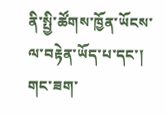ནི་སྤྱི་ཚོགས་ཁྱོན་ཡོངས་ལ་བརྟེན་ཡོད་པ་དང་། གང་ཟག་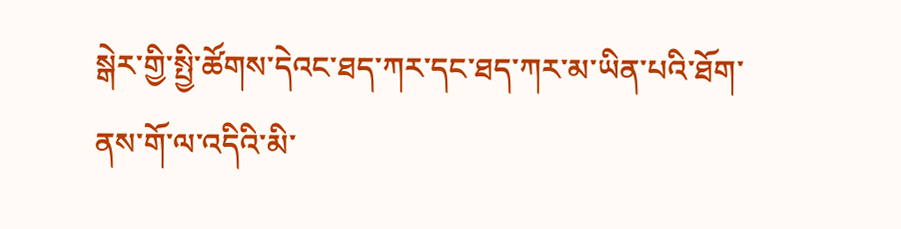སྒེར་གྱི་སྤྱི་ཚོགས་དེའང་ཐད་ཀར་དང་ཐད་ཀར་མ་ཡིན་པའི་ཐོག་ནས་གོ་ལ་འདིའི་མི་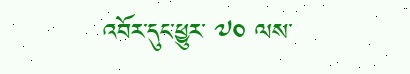འབོར་དུང་ཕྱུར་ ༧༠ ལས་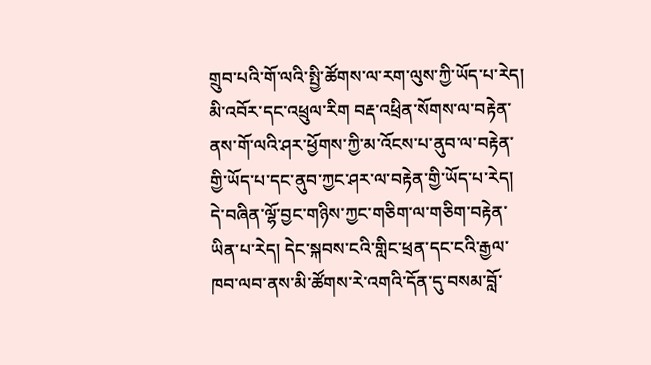གྲུབ་པའི་གོ་ལའི་སྤྱི་ཚོགས་ལ་རག་ལུས་ཀྱི་ཡོད་པ་རེད། མི་འབོར་དང་འཕྲུལ་རིག བརྡ་འཕྲིན་སོགས་ལ་བརྟེན་ནས་གོ་ལའི་ཤར་ཕྱོགས་ཀྱི་མ་འོངས་པ་ནུབ་ལ་བརྟེན་གྱི་ཡོད་པ་དང་ནུབ་ཀྱང་ཤར་ལ་བརྟེན་གྱི་ཡོད་པ་རེད། དེ་བཞིན་ལྷོ་བྱང་གཉིས་ཀྱང་གཅིག་ལ་གཅིག་བརྟེན་ཡིན་པ་རེད། དེང་སྐབས་ངའི་གླིང་ཕྲན་དང་ངའི་རྒྱལ་ཁབ་ལབ་ནས་མི་ཚོགས་རེ་འགའི་དོན་དུ་བསམ་བློ་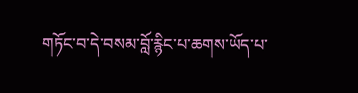གཏོང་བ་དེ་བསམ་བློ་རྙིང་པ་ཆགས་ཡོད་པ་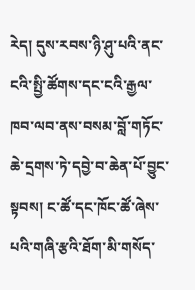རེད། དུས་རབས་ཉི་ཤུ་པའི་ནང་ངའི་སྤྱི་ཚོགས་དང་ངའི་རྒྱལ་ཁབ་ལབ་ནས་བསམ་བློ་གཏོང་ཆེ་དྲགས་ཏེ་དབྱེ་བ་ཆེན་པོ་བྱུང་སྟབས། ང་ཚོ་དང་ཁོང་ཚོ་ཞེས་པའི་གཞི་རྩའི་ཐོག་མི་གསོད་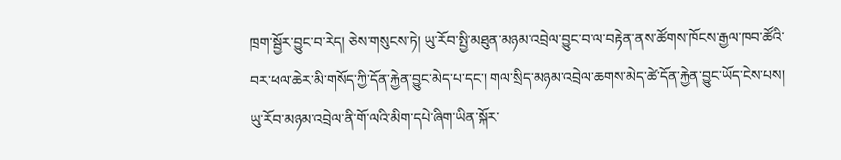ཁྲག་སྦྱོར་བྱུང་བ་རེད། ཅེས་གསུངས་ཏེ། ཡུ་རོབ་སྤྱི་མཐུན་མཉམ་འབྲེལ་བྱུང་བ་ལ་བརྟེན་ནས་ཚོགས་ཁོངས་རྒྱལ་ཁབ་ཚོའི་བར་ཕལ་ཆེར་མི་གསོད་ཀྱི་དོན་རྐྱེན་བྱུང་མེད་པ་དང་། གལ་སྲིད་མཉམ་འབྲེལ་ཆགས་མེད་ཚེ་དོན་རྐྱེན་བྱུང་ཡོད་ངེས་པས། ཡུ་རོབ་མཉམ་འབྲེལ་ནི་གོ་ལའི་མིག་དཔེ་ཞིག་ཡིན་སྐོར་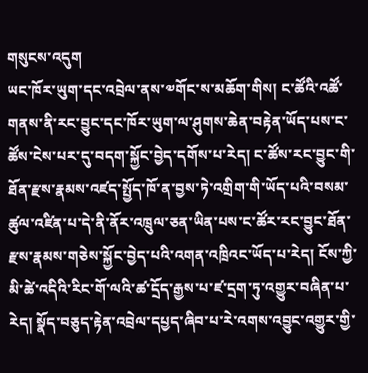གསུངས་འདུག
ཡང་ཁོར་ཡུག་དང་འབྲེལ་ནས་༧གོང་ས་མཆོག་གིས། ང་ཚོའི་འཚོ་གནས་ནི་རང་བྱུང་དང་ཁོར་ཡུག་ལ་ཤུགས་ཆེན་བརྟེན་ཡོད་པས་ང་ཚོས་ངེས་པར་དུ་བདག་སྐྱོང་བྱེད་དགོས་པ་རེད། ང་ཚོས་རང་བྱུང་གི་ཐོན་རྫས་རྣམས་འཛད་སྤྱོད་ཁོ་ན་བྱས་ཏེ་འགྲིག་གི་ཡོད་པའི་བསམ་ཚུལ་འཛིན་པ་དེ་ནི་ནོར་འཁྲུལ་ཅན་ཡིན་པས་ང་ཚོར་རང་བྱུང་ཐོན་རྫས་རྣམས་གཅེས་སྐྱོང་བྱེད་པའི་འགན་འཁྲིའང་ཡོད་པ་རེད། ངོས་ཀྱི་མི་ཚེ་འདིའི་རིང་གོ་ལའི་ཚ་དྲོད་རྒྱས་པ་ཛ་དྲག་ཏུ་འགྱུར་བཞིན་པ་རེད། སྣོད་བཅུད་རྟེན་འབྲེལ་དཔྱད་ཞིབ་པ་རེ་འགས་འབྱུང་འགྱུར་གྱི་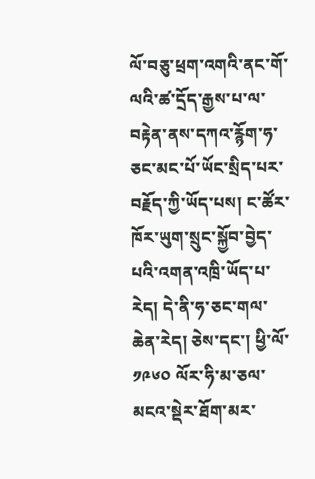ལོ་བཅུ་ཕྲག་འགའི་ནང་གོ་ལའི་ཚ་དྲོད་རྒྱས་པ་ལ་བརྟེན་ནས་དཀའ་རྙོག་ཧ་ཅང་མང་པོ་ཡོང་སྲིད་པར་བརྗོད་ཀྱི་ཡོད་པས། ང་ཚོར་ཁོར་ཡུག་སྲུང་སྐྱོབ་བྱེད་པའི་འགན་འཁྲི་ཡོད་པ་རེད། དེ་ནི་ཧ་ཅང་གལ་ཆེན་རེད། ཅེས་དང་། ཕྱི་ལོ་ ༡༩༦༠ ལོར་ཧི་མ་ཅལ་མངའ་སྡེར་ཐོག་མར་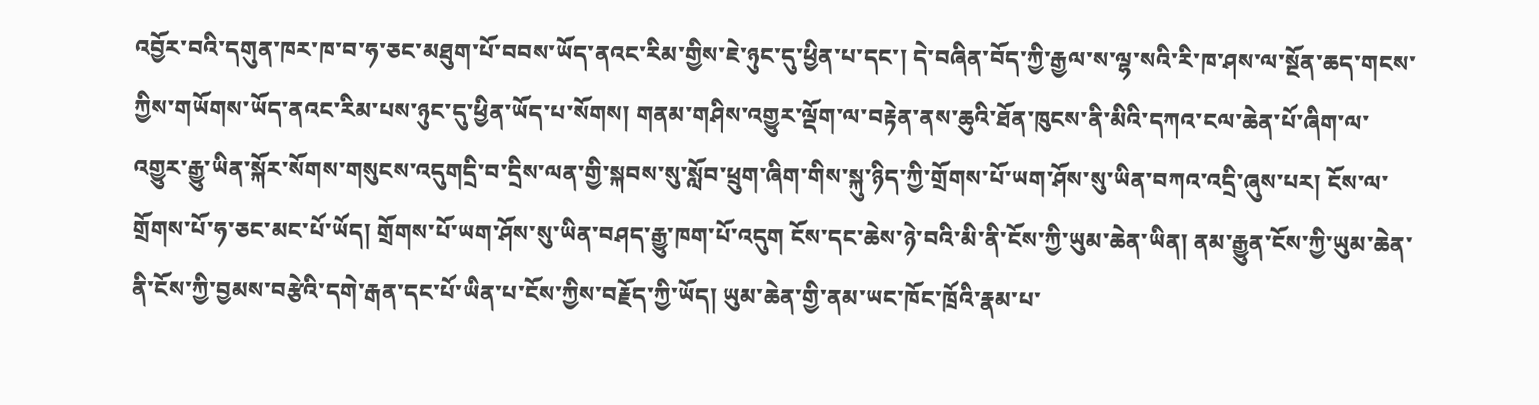འབྱོར་བའི་དགུན་ཁར་ཁ་བ་ཧ་ཅང་མཐུག་པོ་བབས་ཡོད་ནའང་རིམ་གྱིས་ཇེ་ཉུང་དུ་ཕྱིན་པ་དང་། དེ་བཞིན་བོད་ཀྱི་རྒྱལ་ས་ལྷ་སའི་རི་ཁ་ཤས་ལ་སྔོན་ཆད་གངས་ཀྱིས་གཡོགས་ཡོད་ནའང་རིམ་པས་ཉུང་དུ་ཕྱིན་ཡོད་པ་སོགས། གནམ་གཤིས་འགྱུར་ལྡོག་ལ་བརྟེན་ནས་ཆུའི་ཐོན་ཁུངས་ནི་མིའི་དཀའ་ངལ་ཆེན་པོ་ཞིག་ལ་འགྱུར་རྒྱུ་ཡིན་སྐོར་སོགས་གསུངས་འདུགདྲི་བ་དྲིས་ལན་གྱི་སྐབས་སུ་སློབ་ཕྲུག་ཞིག་གིས་སྐུ་ཉིད་ཀྱི་གྲོགས་པོ་ཡག་ཤོས་སུ་ཡིན་བཀའ་འདྲི་ཞུས་པར། ངོས་ལ་གྲོགས་པོ་ཧ་ཅང་མང་པོ་ཡོད། གྲོགས་པོ་ཡག་ཤོས་སུ་ཡིན་བཤད་རྒྱུ་ཁག་པོ་འདུག ངོས་དང་ཆེས་ཉེ་བའི་མི་ནི་ངོས་ཀྱི་ཡུམ་ཆེན་ཡིན། ནམ་རྒྱུན་ངོས་ཀྱི་ཡུམ་ཆེན་ནི་ངོས་ཀྱི་བྱམས་བརྩེའི་དགེ་རྒན་དང་པོ་ཡིན་པ་ངོས་ཀྱིས་བརྗོད་ཀྱི་ཡོད། ཡུམ་ཆེན་གྱི་ནམ་ཡང་ཁོང་ཁྲོའི་རྣམ་པ་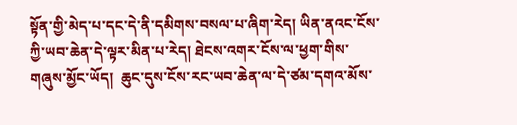སྟོན་གྱི་མེད་པ་དང་དེ་ནི་དམིགས་བསལ་པ་ཞིག་རེད། ཡིན་ནའང་ངོས་ཀྱི་ཡབ་ཆེན་དེ་ལྟར་མིན་པ་རེད། ཐེངས་འགར་ངོས་ལ་ཕྱག་གིས་གཞུས་མྱོང་ཡོད།  ཆུང་དུས་ངོས་རང་ཡབ་ཆེན་ལ་དེ་ཙམ་དགའ་མོས་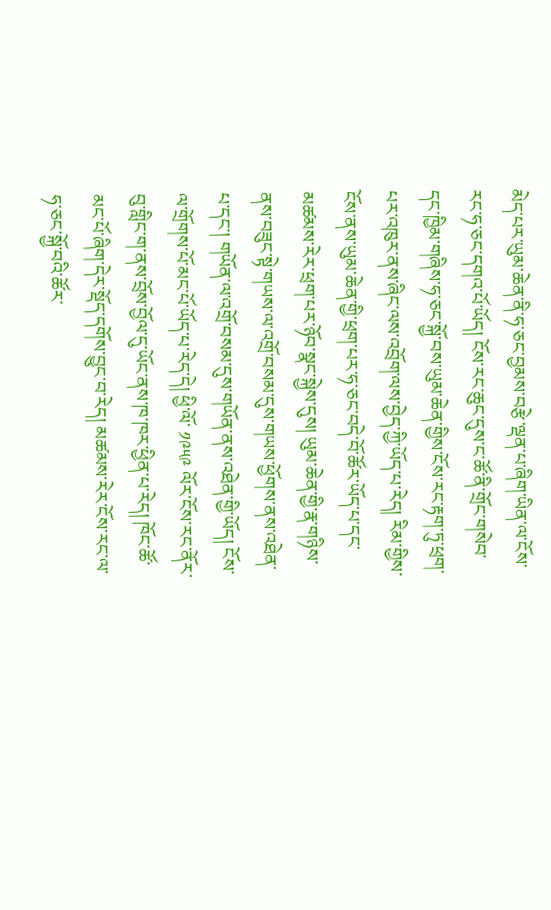མེད་པར་ཡུམ་ཆེན་ནི་ཧ་ཅང་བྱམས་བརྩེ་ལྡན་པ་ཞིག་ཡིན་ལ་ངོས་རང་ཧ་ཅང་དགའ་པོ་ཡོད། ངོས་རང་ཆུང་དུས་ང་ཚོ་ནི་གྲོང་གསེབ་དང་ཁྱིམ་གཞིས་ཧ་ཅང་སྐྱོ་བས་ཡུམ་ཆེན་གྱིས་ངོས་རང་རྟག་ཏུ་ཕྲག་པར་འཁུར་ནས་ཞིང་ལས་འབྲོག་ལས་བྱེད་ཀྱི་ཡོད་པ་རེད། རིམ་གྱིས་ངོས་ནས་ཡུམ་ཆེན་གྱི་ཕྲག་པར་ཧ་ཅང་བདེ་བོ་ཚོར་ཡོད་པ་དང་མཚམས་རེར་ཕྲག་པར་ཉོབ་སྣང་སྐྱེས་དུས། ཡུམ་ཆེན་གྱི་རྣ་གཉིས་ནས་བཟུང་སྟེ་གཡས་ལ་འགྲོ་བསམ་དུས་གཡས་ཕྱོགས་ནས་འཐེན་པ་དང་། གཡོན་ལ་འགྲོ་བསམ་དུས་གཡོན་ནས་འཐེན་གྱི་ཡོད། ངོས་ལ་གྲོགས་པོ་མང་པོ་ཡོད་པ་རེད་དེ། ཕྱི་ལོ་ ༡༩༥༩ ལོར་ངོས་རང་ནོར་བུ་གླིང་ག་ནས་བྲོས་བྱོལ་དུ་ཡོང་ནས་ཁ་ཁར་ཕྱིན་པ་རེད། ཁོང་ཚོ་མང་པོ་ཞིག་དེར་སྡོད་དགོས་བྱུང་བ་རེད། མཚམས་རེར་ངོས་རང་ལ་ཧ་ཅང་སྐྱོ་བའི་ཚོར་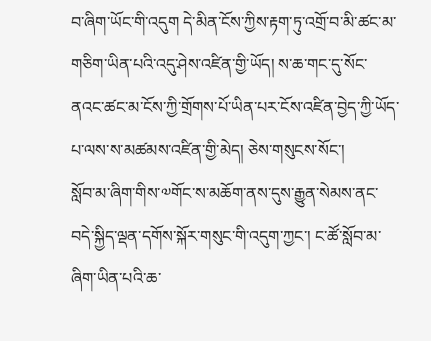བ་ཞིག་ཡོང་གི་འདུག དེ་མིན་ངོས་ཀྱིས་རྟག་ཏུ་འགྲོ་བ་མི་ཚང་མ་གཅིག་ཡིན་པའི་འདུ་ཤེས་འཛིན་གྱི་ཡོད། ས་ཆ་གང་དུ་སོང་ནའང་ཚང་མ་ངོས་ཀྱི་གྲོགས་པོ་ཡིན་པར་ངོས་འཛིན་བྱེད་ཀྱི་ཡོད་པ་ལས་ས་མཚམས་འཛིན་གྱི་མེད། ཅེས་གསུངས་སོང་།
སློབ་མ་ཞིག་གིས་༧གོང་ས་མཆོག་ནས་དུས་རྒྱུན་སེམས་ནང་བདེ་སྐྱིད་ལྡན་དགོས་སྐོར་གསུང་གི་འདུག་ཀྱང་། ང་ཚོ་སློབ་མ་ཞིག་ཡིན་པའི་ཆ་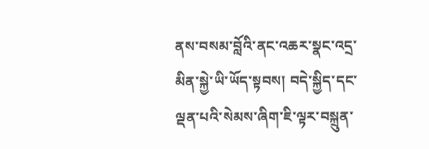ནས་བསམ་བློའི་ནང་འཆར་སྣང་འདྲ་མིན་སྐྱེ་ཡི་ཡོད་སྟབས། བདེ་སྐྱིད་དང་ལྡན་པའི་སེམས་ཞིག་ཇི་ལྟར་བསྐྲུན་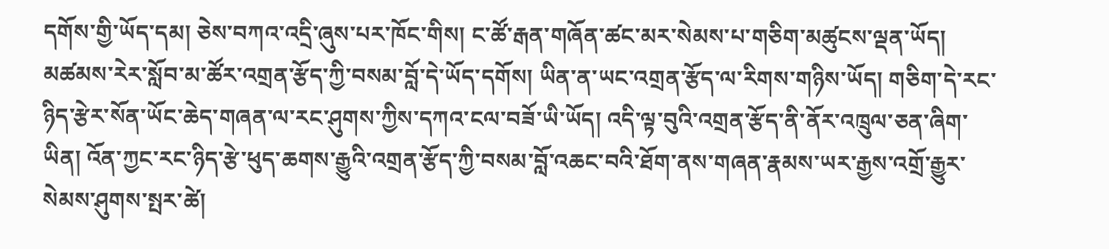དགོས་གྱི་ཡོད་དམ། ཅེས་བཀའ་འདྲི་ཞུས་པར་ཁོང་གིས། ང་ཚོ་རྒན་གཞོན་ཚང་མར་སེམས་པ་གཅིག་མཚུངས་ལྡན་ཡོད། མཚམས་རེར་སློབ་མ་ཚོར་འགྲན་རྩོད་ཀྱི་བསམ་བློ་དེ་ཡོད་དགོས། ཡིན་ན་ཡང་འགྲན་རྩོད་ལ་རིགས་གཉིས་ཡོད། གཅིག་དེ་རང་ཉིད་རྩེར་སོན་ཡོང་ཆེད་གཞན་ལ་རང་ཤུགས་ཀྱིས་དཀའ་ངལ་བཟོ་ཡི་ཡོད། འདི་ལྟ་བུའི་འགྲན་རྩོད་ནི་ནོར་འཁྲུལ་ཅན་ཞིག་ཡིན། འོན་ཀྱང་རང་ཉིད་རྩེ་ཕུད་ཆགས་རྒྱུའི་འགྲན་རྩོད་ཀྱི་བསམ་བློ་འཆང་བའི་ཐོག་ནས་གཞན་རྣམས་ཡར་རྒྱས་འགྲོ་རྒྱུར་སེམས་ཤུགས་སྤར་ཚེ།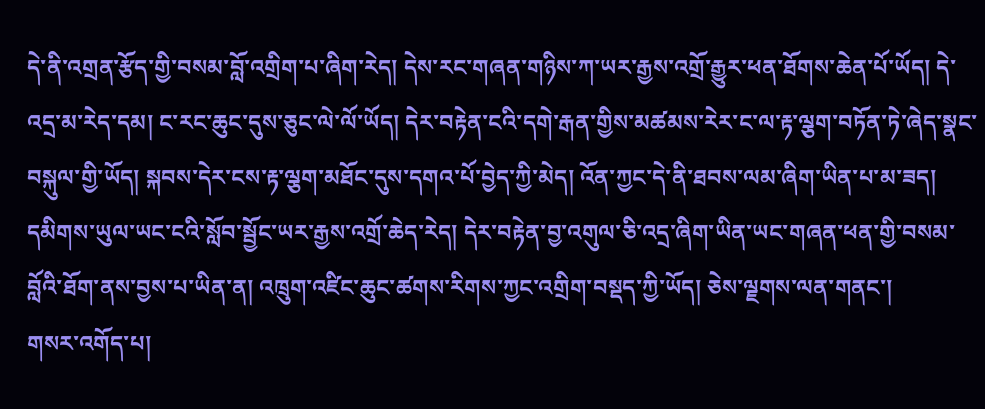དེ་ནི་འགྲན་རྩོད་གྱི་བསམ་བློ་འགྲིག་པ་ཞིག་རེད། དེས་རང་གཞན་གཉིས་ཀ་ཡར་རྒྱས་འགྲོ་རྒྱུར་ཕན་ཐོགས་ཆེན་པོ་ཡོད། དེ་འདྲ་མ་རེད་དམ། ང་རང་ཆུང་དུས་ཅུང་ལེ་ལོ་ཡོད། དེར་བརྟེན་ངའི་དགེ་རྒན་གྱིས་མཚམས་རེར་ང་ལ་རྟ་ལྕག་བཏོན་ཏེ་ཞེད་སྣང་བསྐུལ་གྱི་ཡོད། སྐབས་དེར་ངས་རྟ་ལྕག་མཐོང་དུས་དགའ་པོ་བྱེད་ཀྱི་མེད། འོན་ཀྱང་དེ་ནི་ཐབས་ལམ་ཞིག་ཡིན་པ་མ་ཟད། དམིགས་ཡུལ་ཡང་ངའི་སློབ་སྦྱོང་ཡར་རྒྱས་འགྲོ་ཆེད་རེད། དེར་བརྟེན་བྱ་འགུལ་ཅི་འདྲ་ཞིག་ཡིན་ཡང་གཞན་ཕན་གྱི་བསམ་བློའི་ཐོག་ནས་བྱས་པ་ཡིན་ན། འཁྲུག་འཛིང་ཆུང་ཚགས་རིགས་ཀྱང་འགྲིག་བསྡད་ཀྱི་ཡོད། ཅེས་ལྗགས་ལན་གནང་།
གསར་འགོད་པ།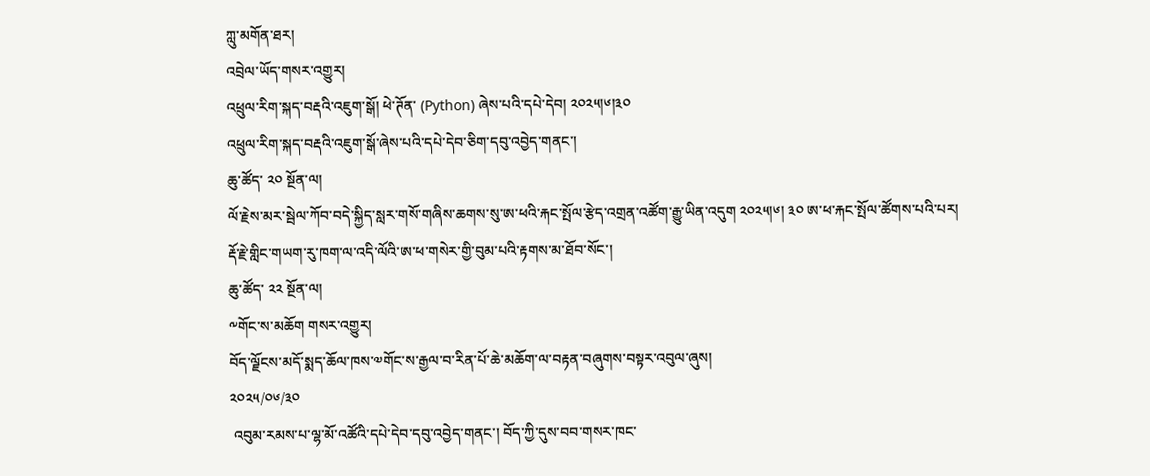ཀླུ་མགོན་ཐར།
འབྲེལ་ཡོད་གསར་འགྱུར།
འཕྲུལ་རིག་སྐད་བརྡའི་འཇུག་སྒོ། ཕེ་ཊོན་ (Python) ཞེས་པའི་དཔེ་དེབ། ༢༠༢༥།༦།༣༠
འཕྲུལ་རིག་སྐད་བརྡའི་འཇུག་སྒོ་ཞེས་པའི་དཔེ་དེབ་ཅིག་དབུ་འབྱེད་གནང་།
ཆུ་ཚོད་ ༢༠ སྔོན་ལ།
ལོ་རྗེས་མར་སྦེལ་ཀོབ་བདེ་སྐྱིད་སླར་གསོ་གཞིས་ཆགས་སུ་ཨ་ཕའི་རྐང་སྤོལ་རྩེད་འགྲན་འཚོག་རྒྱུ་ཡིན་འདུག ༢༠༢༥།༦། ༣༠ ཨ་ཕ་རྐང་སྤོལ་ཚོགས་པའི་པར།
རྡོ་རྗེ་གླིང་གཡག་རུ་ཁག་ལ་འདི་ལོའི་ཨ་ཕ་གསེར་གྱི་བུམ་པའི་རྟགས་མ་ཐོབ་སོང་།
ཆུ་ཚོད་ ༢༢ སྔོན་ལ།
༸གོང་ས་མཆོག གསར་འགྱུར།
བོད་ལྗོངས་མདོ་སྨད་ཆོལ་ཁས་༧གོང་ས་རྒྱལ་བ་རིན་པོ་ཆེ་མཆོག་ལ་བརྟན་བཞུགས་བསྟར་འབུལ་ཞུས།
༢༠༢༥/༠༦/༣༠
 འབུམ་རམས་པ་ལྷ་མོ་འཚོའི་དཔེ་དེབ་དབུ་འབྱེད་གནང་། བོད་ཀྱི་དུས་བབ་གསར་ཁང་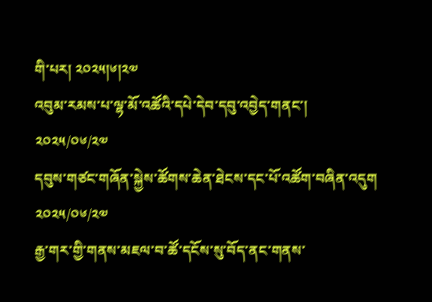གི་པར། ༢༠༢༥།༦།༢༧
འབུམ་རམས་པ་ལྷ་མོ་འཚོའི་དཔེ་དེབ་དབུ་འབྱེད་གནང་།
༢༠༢༥/༠༦/༢༧
དབུས་གཙང་གཞོན་སྐྱེས་ཚོགས་ཆེན་ཐེངས་དང་པོ་འཚོག་བཞིན་འདུག
༢༠༢༥/༠༦/༢༧
རྒྱ་གར་གྱི་གནས་མཇལ་བ་ཚོ་དངོས་སུ་བོད་ནང་གནས་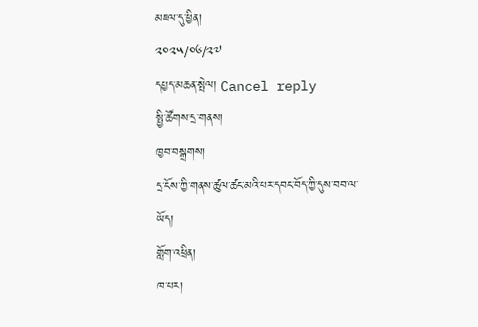མཇལ་དུ་ཕྱིན།
༢༠༢༥/༠༦/༢༧
དཔྱད་མཆན་སྤེལ། Cancel reply
སྤྱི་ཚོགས་དྲ་གནས།
ཁྱབ་བསྒྲགས།
དྲ་ངོས་ཀྱི་གནས་ཚུལ་ཚང་མའི་པར་དབང་བོད་ཀྱི་དུས་བབ་ལ་ཡོད།
གློག་འཕྲིན།
ཁ་པར།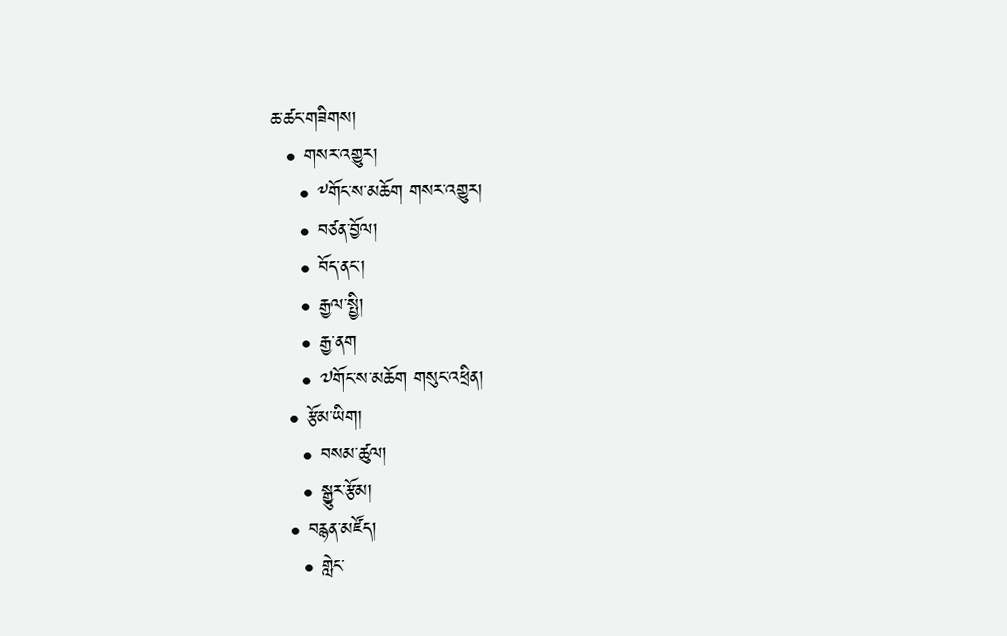ཆ་ཚང་གཟིགས།
  • གསར་འགྱུར།
    • ༸གོང་ས་མཆོག གསར་འགྱུར།
    • བཙན་བྱོལ།
    • བོད་ནང་།
    • རྒྱལ་སྤྱི།
    • རྒྱ་ནག
    • ༧གོང་ས་མཆོག གསུང་འཕྲིན།
  • རྩོམ་ཡིག།
    • བསམ་ཚུལ།
    • སྒྱུར་རྩོམ།
  • བརྙན་མཛོད།
    • གླེང་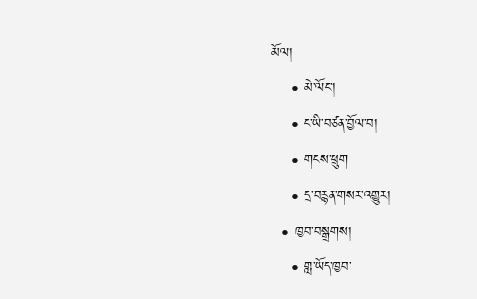མོལ།
    • མེ་ལོང་།
    • ང་ཡི་བཙན་བྱོལ་བ།
    • གངས་ཕྲུག
    • དྲ་བརྙན་གསར་འགྱུར།
  • ཁྱབ་བསྒྲགས།
    • གླ་ཡོད་ཁྱབ་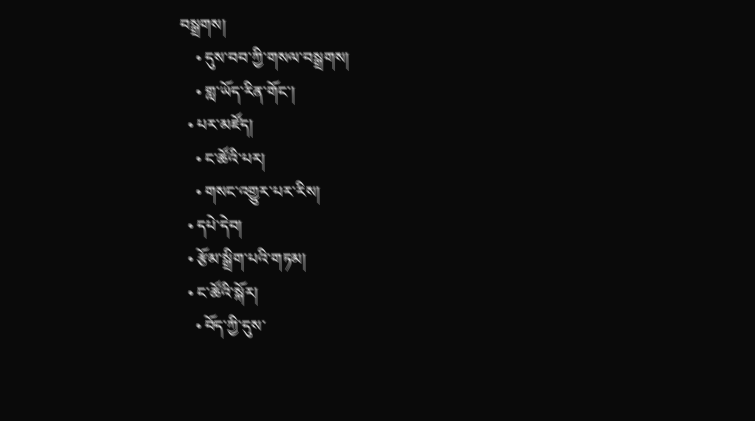བསྒྲགས།
    • དུས་བབ་ཀྱི་གསལ་བསྒྲགས།
    • གླ་ཡོད་རིན་གོང་།
  • པར་མཛོད།
    • ང་ཚོའི་པར།
    • གསང་འགྱུར་པར་རིས།
  • དཔེ་དེབ།
  • རྩོམ་སྒྲིག་པའི་གཏམ།
  • ང་ཚོའི་སྐོར།
    • བོད་ཀྱི་དུས་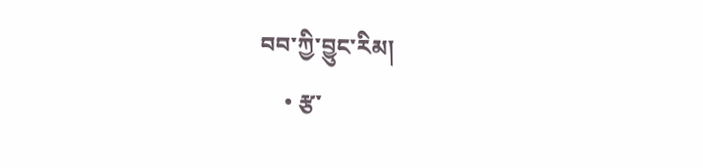བབ་ཀྱི་བྱུང་རིམ།
    • རྩ་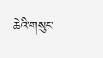ཆེའི་གསུང་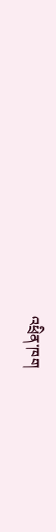འཕྲིན་ཁག